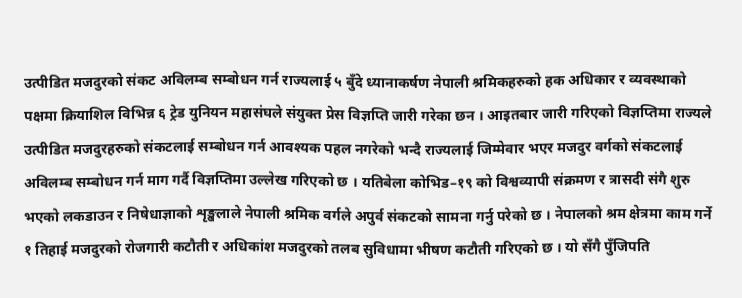उत्पीडित मजदुरको संकट अविलम्ब सम्बोधन गर्न राज्यलाई ५ बुँदे ध्यानाकर्षण नेपाली श्रमिकहरुको हक अधिकार र व्यवस्थाको पक्षमा क्रियाशिल विभिन्न ६ ट्रेड युनियन महासंघले संयुक्त प्रेस विज्ञप्ति जारी गरेका छन । आइतबार जारी गरिएको विज्ञप्तिमा राज्यले उत्पीडित मजदुरहरुको संकटलाई सम्बोधन गर्न आवश्यक पहल नगरेको भन्दै राज्यलाई जिम्मेवार भएर मजदुर वर्गको संकटलाई अविलम्ब सम्बोधन गर्न माग गर्दै विज्ञप्तिमा उल्लेख गरिएको छ । यतिबेला कोभिड–१९ को विश्वव्यापी संक्रमण र त्रासदी संगै शुरु भएको लकडाउन र निषेधाज्ञाको शृङ्खलाले नेपाली श्रमिक वर्गले अपुर्व संकटको सामना गर्नु परेको छ । नेपालको श्रम क्षेत्रमा काम गर्ने १ तिहाई मजदुरको रोजगारी कटौती र अधिकांश मजदुरको तलब सुविधामा भीषण कटौती गरिएको छ । यो सँगै पुँजिपति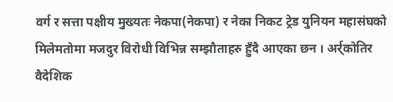वर्ग र सत्ता पक्षीय मुख्यतः नेकपा(नेकपा) र नेका निकट ट्रेड युनियन महासंघको मिलेमतोमा मजदुर विरोधी विभिन्न सम्झौताहरु हुँदै आएका छन । अर्र्कोतिर वैदेशिक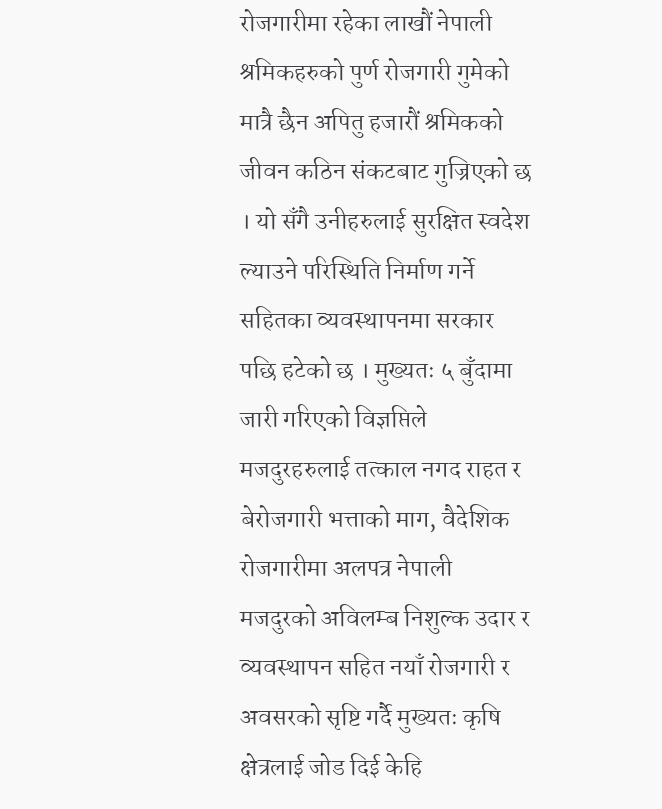रोजगारीमा रहेका लाखौं नेपाली श्रमिकहरुको पुर्ण रोजगारी गुमेको मात्रै छैन अपितु हजारौं श्रमिकको जीवन कठिन संकटबाट गुज्रिएको छ । यो सँगै उनीहरुलाई सुरक्षित स्वदेश ल्याउने परिस्थिति निर्माण गर्ने सहितका व्यवस्थापनमा सरकार पछि हटेको छ । मुख्यतः ५ बुँदामा जारी गरिएको विज्ञप्तिले मजदुरहरुलाई तत्काल नगद राहत र बेरोजगारी भत्ताको माग, वैदेशिक रोजगारीमा अलपत्र नेपाली मजदुरको अविलम्ब निशुल्क उदार र व्यवस्थापन सहित नयाँ रोजगारी र अवसरको सृष्टि गर्दै मुख्यतः कृषि क्षेत्रलाई जोड दिई केहि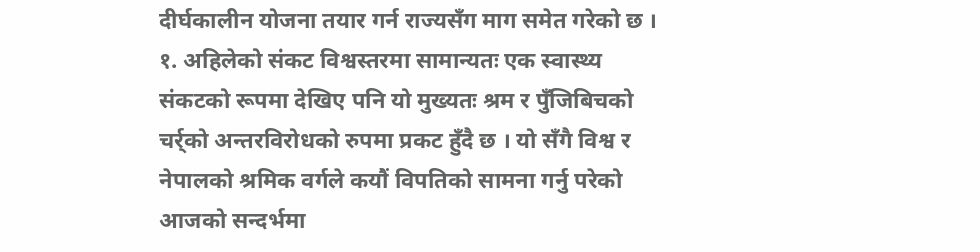दीर्घकालीन योजना तयार गर्न राज्यसँग माग समेत गरेको छ ।
१. अहिलेको संकट विश्वस्तरमा सामान्यतः एक स्वास्थ्य संकटको रूपमा देखिए पनि यो मुख्यतः श्रम र पुँजिबिचको चर्र्को अन्तरविरोधको रुपमा प्रकट हुँदै छ । यो सँगै विश्व र नेपालको श्रमिक वर्गले कयौं विपतिको सामना गर्नु परेको आजको सन्दर्भमा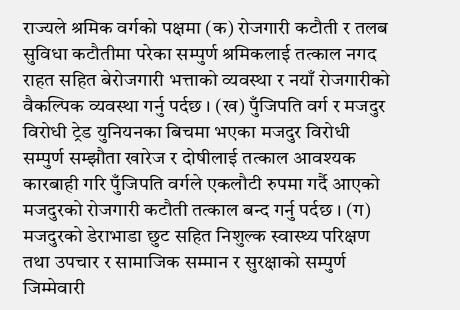राज्यले श्रमिक वर्गको पक्षमा (क) रोजगारी कटौती र तलब सुविधा कटौतीमा परेका सम्पुर्ण श्रमिकलाई तत्काल नगद राहत सहित बेरोजगारी भत्ताको व्यवस्था र नयाँ रोजगारीको वैकल्पिक व्यवस्था गर्नु पर्दछ । (ख) पुँजिपति वर्ग र मजदुर विरोधी ट्रेड युनियनका बिचमा भएका मजदुर विरोधी सम्पुर्ण सम्झौता खारेज र दोषीलाई तत्काल आवश्यक कारबाही गरि पुँजिपति वर्गले एकलौटी रुपमा गर्दै आएको मजदुरको रोजगारी कटौती तत्काल बन्द गर्नु पर्दछ । (ग) मजदुरको डेराभाडा छुट सहित निशुल्क स्वास्थ्य परिक्षण तथा उपचार र सामाजिक सम्मान र सुरक्षाको सम्पुर्ण जिम्मेवारी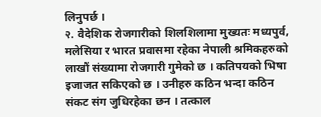लिनुपर्छ ।
२. वैदेशिक रोजगारीको शिलशिलामा मुख्यतः मध्यपुर्व, मलेसिया र भारत प्रवासमा रहेका नेपाली श्रमिकहरुको लाखौं संख्यामा रोजगारी गुमेको छ । कतिपयको भिषा इजाजत सकिएको छ । उनीहरु कठिन भन्दा कठिन संकट संग जुधिरहेका छन । तत्काल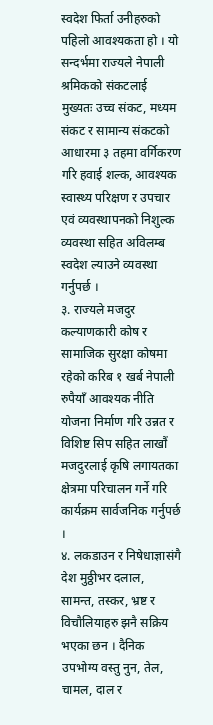स्वदेश फिर्ता उनीहरुको पहिलो आवश्यकता हो । यो सन्दर्भमा राज्यले नेपाली श्रमिकको संकटलाई मुख्यतः उच्च संकट, मध्यम संकट र सामान्य संकटको आधारमा ३ तहमा वर्गिकरण गरि हवाई शल्क, आवश्यक स्वास्थ्य परिक्षण र उपचार एवं व्यवस्थापनको निशुल्क व्यवस्था सहित अविलम्ब स्वदेश ल्याउने व्यवस्था गर्नुपर्छ ।
३. राज्यले मजदुर कल्याणकारी कोष र सामाजिक सुरक्षा कोषमा रहेको करिब १ खर्ब नेपाली रुपैयाँ आवश्यक नीति योजना निर्माण गरि उन्नत र विशिष्ट सिप सहित लाखौं मजदुरलाई कृषि लगायतका क्षेत्रमा परिचालन गर्ने गरि कार्यक्रम सार्वजनिक गर्नुपर्छ ।
४. लकडाउन र निषेधाज्ञासंगै देश मुठ्ठीभर दलाल, सामन्त, तस्कर, भ्रष्ट र विचौलियाहरु झनै सक्रिय भएका छन । दैनिक उपभोग्य वस्तु नुन, तेल, चामल, दाल र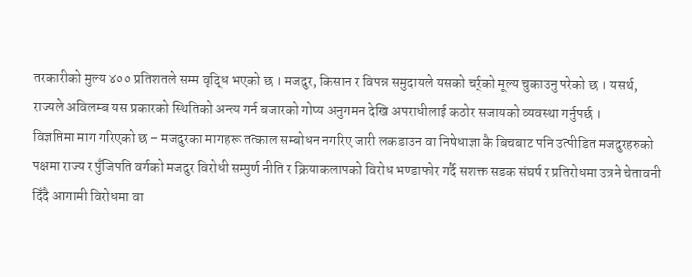तरकारीको मुल्य ४०० प्रतिशतले सम्म वृद्धि भएको छ । मजदुर, किसान र विपन्न समुदायले यसको चर्र्को मूल्य चुकाउनु परेको छ । यसर्थ, राज्यले अविलम्ब यस प्रकारको स्थितिको अन्त्य गर्न बजारको गोप्य अनुगमन देखि अपराधीलाई कठोर सजायको व्यवस्था गर्नुपर्छ ।
विज्ञप्तिमा माग गरिएको छ – मजदुरका मागहरू तत्काल सम्बोधन नगरिए जारी लकडाउन वा निषेधाज्ञा कै बिचबाट पनि उत्पीडित मजदुरहरुको पक्षमा राज्य र पुँजिपति वर्गको मजदुर विरोधी सम्पुर्ण नीति र क्रियाकलापको विरोध भण्डाफोर गर्दै सशक्त सडक संघर्ष र प्रतिरोधमा उत्रने चेतावनी दिँदै आगामी विरोधमा वा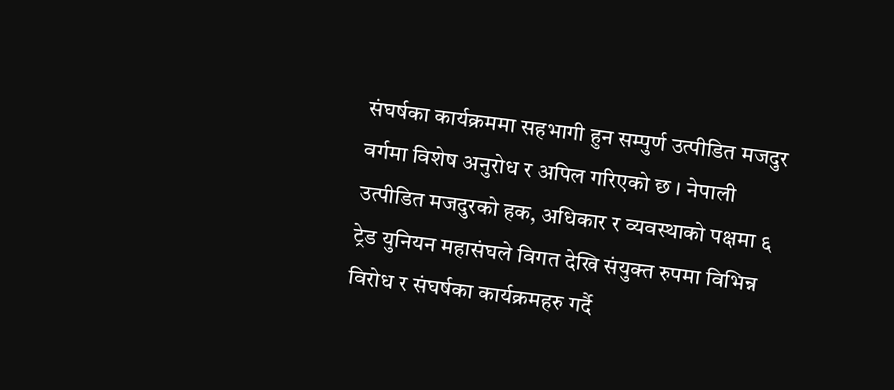संघर्षका कार्यक्रममा सहभागी हुन सम्पुर्ण उत्पीडित मजदुर वर्गमा विशेष अनुरोध र अपिल गरिएको छ । नेपाली उत्पीडित मजदुरको हक, अधिकार र व्यवस्थाको पक्षमा ६ ट्रेड युनियन महासंघले विगत देखि संयुक्त रुपमा विभिन्न विरोध र संघर्षका कार्यक्रमहरु गर्दै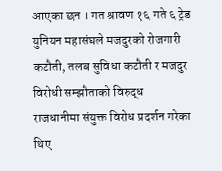आएका छन । गत श्रावण १६ गते ६ ट्रेड युनियन महासंघले मजदुरको रोजगारी कटौती, तलब सुविधा कटौती र मजदुर विरोधी सम्झौताको विरुद्ध राजधानीमा संयुक्त विरोध प्रदर्शन गरेका थिए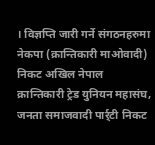। विज्ञप्ति जारी गर्ने संगठनहरुमा नेकपा (क्रान्तिकारी माओवादी) निकट अखिल नेपाल क्रान्तिकारी ट्रेड युनियन महासंघ, जनता समाजवादी पार्र्टी निकट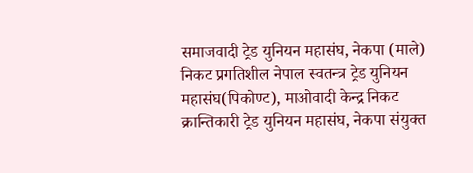समाजवादी ट्रेड युनियन महासंघ, नेकपा (माले) निकट प्रगतिशील नेपाल स्वतन्त्र ट्रेड युनियन महासंघ(पिकोण्ट), माओवादी केन्द्र निकट क्रान्तिकारी ट्रेड युनियन महासंघ, नेकपा संयुक्त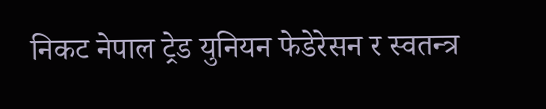निकट नेपाल ट्रेड युनियन फेडेरेसन र स्वतन्त्र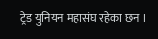ट्रेड युनियन महासंघ रहेका छन ।